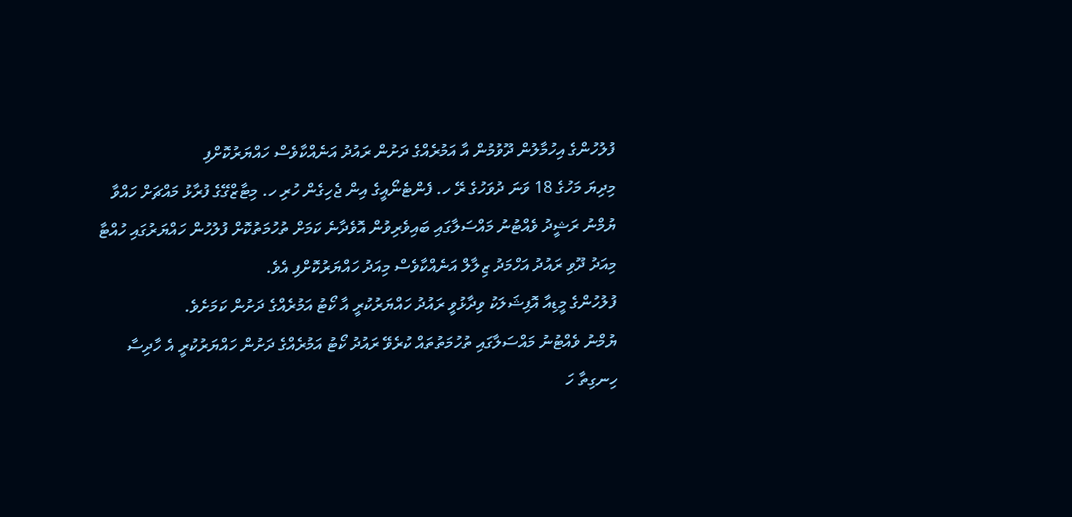ފުލުހުންގެ އިހުމާލުން ދޫވުމުން އާ އަމުރެއްގެ ދަށުން ރައުދު އަނެއްކާވެސް ހައްޔަރުކޮށްފި
މިދިޔަ މަހުގެ 18 ވަނަ ދުވަހުގެ ރޭ ހ. ފެންޓެނޯއީގެ އިން ޖެހިގެން ހުރި ހ. މިޓާޒްގޭގެ ފުރާޅު މައްޗަށް ހައްވާ ޔުމްނު ރަޝީދު ވެއްޓުނު މައްސަލާގައި ބައިވެރިވުން އޮވެދާނެ ކަމަށް ތުހުމަތުކޮށް ފުލުހުން ހައްޔަރުގައި ހުއްޓާ މިއަދު ދޫވި ރައުދު އަހްމަދު ޒިލާލް އަނެއްކާވެސް މިއަދު ހައްޔަރުކޮށްފި އެވެ.
ފުލުހުންގެ މީޑިއާ އޮފިޝަލަކު ވިދާޅުވީ ރައުދު ހައްޔަރުކުރީ އާ ކޯޓު އަމުރެއްގެ ދަށުން ކަމަށެވެ.
ޔުމްނު ވެއްޓުނު މައްސަލާގައި ތުހުމަތުތައް ކުރެވޭ ރައުދު ކޯޓު އަމުރެއްގެ ދަށުން ހައްޔަރުކުރީ އެ ހާދިސާ ހިނގިތާ ހަ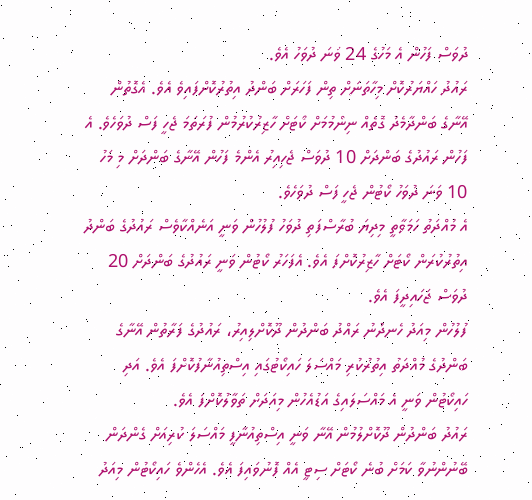ދުވަސް ފަހުން އެ މަހުގެ 24 ވަނަ ދުވަހު އެވެ.
ރައުދު ހައްޔަރުކޮށް މިހާތަނަށް ތިން ފަހަރަށް ބަންދު އިތުރުކޮށްފައިވެ އެވެ. އެގޮތުން އޭނާގެ ބަންދާމެދު ގޮތެއް ނިންމުމަށް ކޯޓަށް ހާޒިރުކުރުމުން ފުރަތަމަ ޖެހީ ފަސް ދުވަހެވެ. އެ ފަހުން ރައުދުގެ ބަންދަށް 10 ދުވަސް ޖެހިއިރު އެންމެ ފަހުން އޭނާގެ ބަންދަށް މި މަހު 10 ވަނަ ދުވަހު ކޯޓުން ޖެހީ ފަސް ދުވަހެވެ.
އެ މުއްދަތު ހަމަވާތީ މިދިޔަ ބުރާސްފަތި ދުވަހު ފުލުހުން ވަނީ އަނެއްކާވެސް ރައުދުގެ ބަންދު އިތުރުކުރަން ކޯޓަށް ހާޒިރުކޮށްފަ އެވެ. އެފަހަރު ކޯޓުން ވަނީ ރައުދުގެ ބަންދަށް 20 ދުވަސް ޖަހައިދީފަ އެވެ.
ފުލުހުން މިއަދު ހެނދުނު ރައްދު ބަންދުން ދޫކޮށްލިއިރު، ރައުދުގެ ފަރާތުން އޭނާގެ ބަންދުގެ މުއްދަތު އިތުރުކުރި މައްސަލަ ހައިކޯޓުގައި އިސްތިއުނާފުކޮށްފަ އެވެ. އަދި ހައިކޯޓުން ވަނީ އެ މައްސަލައިގެ އަޑުއެހުން މިއަދަށް ތަވާލުކޮށްފަ އެވެ.
ރައުދު ބަންދުން ދޫކޮށްލުމުން އޭނާ ވަނީ އިސްތިއުނާފީ މައްސަލަ ކުރިއަށް ގެންދަން ބޭނުންނުވާ ކަމަށް ބުނެ ކޯޓަށް ސިޓީ އެއް ފޮނުވައިފަ އެވެ. އެހެންވެ ހައިކޯޓުން މިއަދު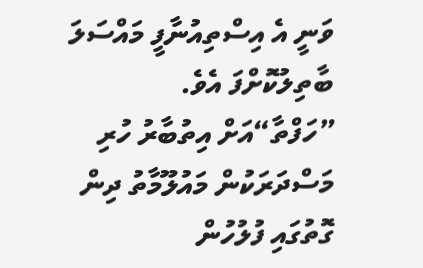ވަނީ އެ އިސްތިއުނާފީ މައްސަލަ ބާތިލުކޮށްފަ އެވެ.
”ހަފްތާ“އަށް އިތުބާރު ހުރި މަސްދަރަކުން މައުލޫމާތު ދިން ގޮތުގައި ފުލުހުން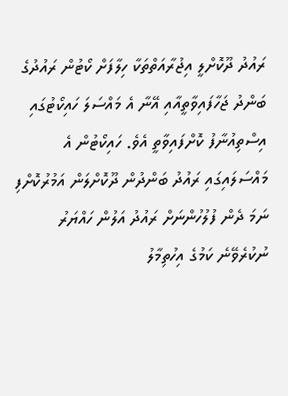ރައުދު ދޫކޮށްލީ އިޖުރާއަތްތަކާ ހިލާފަށް ކޯޓުން ރައުދުގެ ބަންދު ޖަހާފައިވާތީއާއި އޭނާ އެ މައްސަލަ ހައިކޯޓުގައި އިސްތިއުނާފު ކޮށްފައިވާތީ އެވެ. ހައިކޯޓުން އެ މައްސަލައިގައި ރައުދު ބަންދުން ދޫކޮށްލަން އަމުރުކޮށްފި ނަމަ ދެން ފުލުހުންނަށް ރައުދު އަލުން ހައްޔަރު ނުކުރެވޭނެ ކަމުގެ އިހުތިމާލު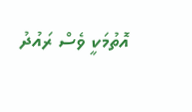އޮތުމަކީ ވެސް ރައުދު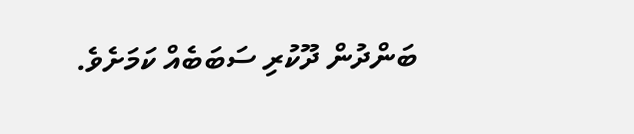ބަންދުން ދޫކުރި ސަބަބެއް ކަމަށެވެ.